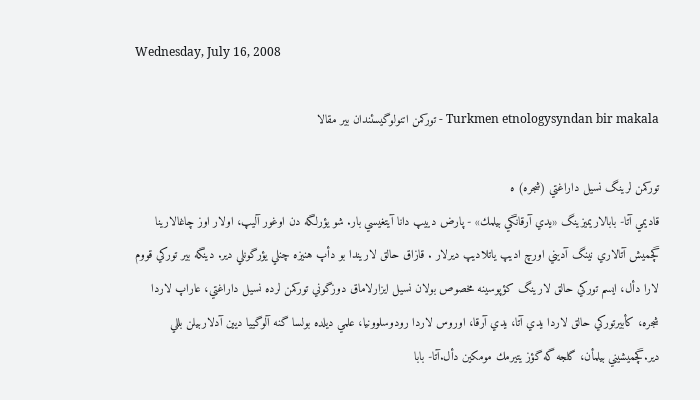Wednesday, July 16, 2008

Turkmen etnologysyndan bir makala - تورکمن اتنولوگیسئندان بیر مقالا

توركمن لرينگ نسيل داراغتي (شجره) ه
قاديمي آتا- بابالاريميزينگ «يدي آرقانگي بيلمك» - پارض دييپ دانا آيتغيسي بار. شو يؤرلگه دن اوغور آليپ، اولار اوز چاغالارينا گچميش آتالاري نينگ آديني اورچ اديپ ياتلاديپ ديرلار . قازاق حالق لاريندا بو دأپ هنيزه چنلي يؤرگونلي دير. دينگه بير توركي قووم لارا دأل، ايسم توركي حالق لارينگ كؤپوسينه مخصوص بولان نسيل ايزارلاماق دوزگوني توركمن لرده نسيل داراغتي، عاراپ لاردا شجره، كأبيرتوركي حالق لاردا يدي آتا، يدي آرقا، اوروس لاردا رودوسلوونيا، علمي ديلده بولسا گنه آلوگييا ديين آدلاربيلن بللي دير.گچميشيني بيلمأن، گلجه گه گؤز يتيرمك مومكين دأل.آتا- بابا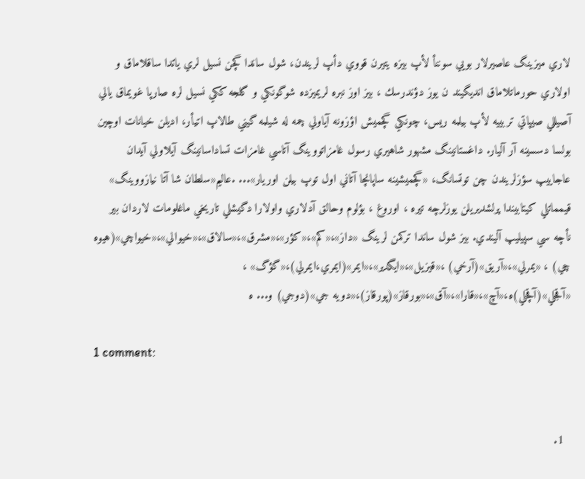لاري ميزينگ عاصيرلار بويي سوننأ لأپ بيزه يتيرن قووي دأپ لريندن، شول ساندا گچن نسيل لري ياتدا ساقلاماق و اولاري حورماتلاماق انديگيند ن يوز دؤندرسك ، بيز اوز نبره لريميزده شوگونكي و گلجه ككي نسيل لره صارپا غويماق يالي آصيللي صيپاتي تربييه لأپ بيلمه ريس، چونكي گچميش اؤزونه آياولي چمه له شيلمه گيني طالاپ اتيأر، اديلن خيانات اوچين بولسا دسسينه آر آليار. داغستانينگ مشهور شاهيري رسول غامزاتووينگ آتاسي غامزات تساداسانينگ آيلاولي آيدان عاجاييپ سؤزلريندن چن توتسانگ، «گچميشينه ساپانچا آتاني اول توپ بيلن اوريار»... .عاليم«سلطان شا آتا نيازووينگ» قيمماتلي كيتابيندا پرلشديريلن يوزلرچه تيره ، اوروغ ، بؤلوم وحالق آدلاري واولارا دگيشلي تاريخي ماغلومات لاردان بير نأچه سي سپيليپ آليندي. بيز شول ساندا تركمن لرينگ «داز»،«كم»،«كؤر»،«مشرق»،«سالاق»،«خيوالي»،«خيواچي»(هيوه چي) ، «يمرلي»،«آريق»(آرخي) ،«قيزيل»،«ايگدير»،«ايمر»(ايمري،ايمرلي)،«گؤگ» ، «آقجلي»(آقچلي)ه،«آچ»،«قارا»،«آق»،«بورقاز»(پورقاز)،«دويه جي»(دوجي) و... ه

1 comment:


  1.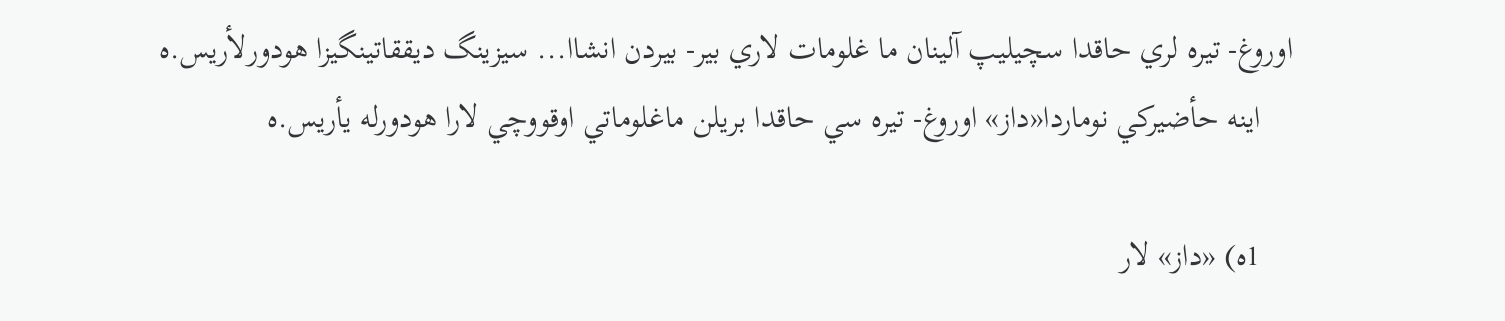اوروغ- تيره لري حاقدا سچيليپ آلينان ما غلومات لاري بير- بيردن انشاا... سيزينگ ديققاتينگيزا هودورلأريس.ه
    اينه حأضيركي نوماردا«داز» اوروغ- تيره سي حاقدا بريلن ماغلوماتي اوقووچي لارا هودورله يأريس.ه

    1ه) «داز» لار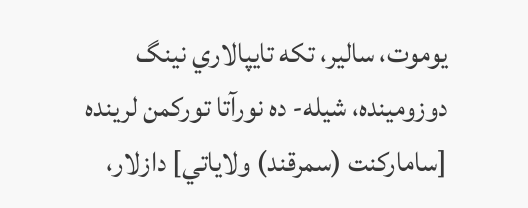يوموت، سالير، تكه تايپالاري نينگ دوزومينده، شيله- ده نورآتا توركمن لرينده [ساماركنت (سمرقند) ولاياتي] دازلار،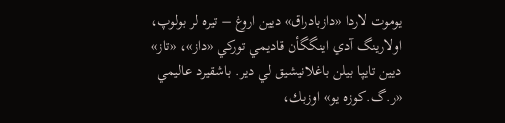يوموت لاردا «دازبادراق» ديين اروغ – تيره لر بولوپ، اولارينگ آدي اينگگأن قاديمي توركي «داز»، «تاز» ديين تايپا بيلن باغلانيشيق لي دير. باشقيرد عاليمي «ر.گ.كوزه يو» اوزبك،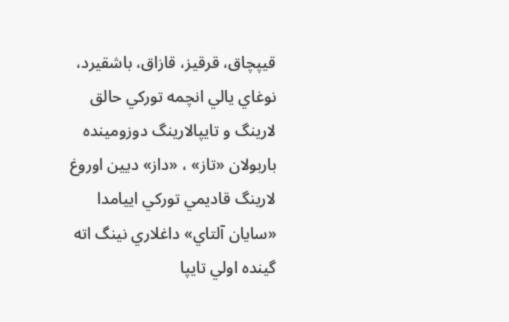قيپچاق، قرقيز، قازاق، باشقيرد، نوغاي يالي انچمه توركي حالق لارينگ و تايپالارينگ دوزومينده باربولان «تاز» ، «داز» ديين اوروغ لارينگ قاديمي توركي اييامدا «سايان آلتاي» داغلاري نينگ اته گينده اولي تايپا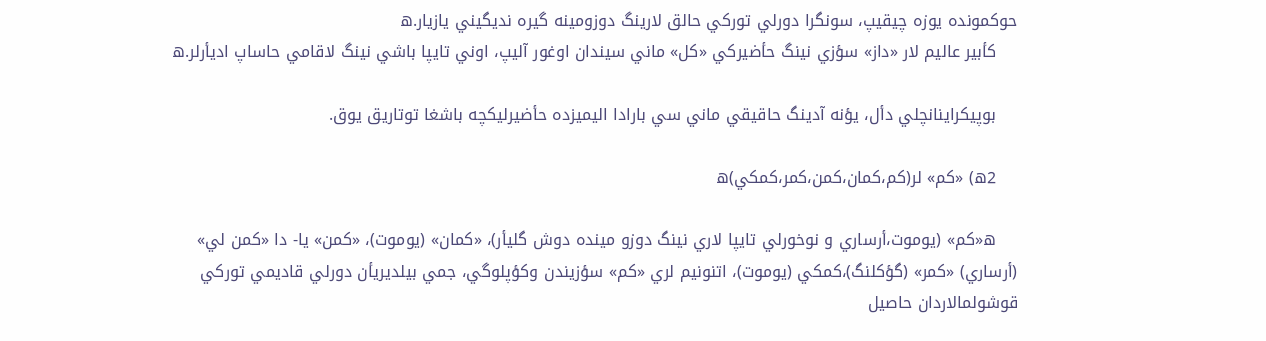حوكمونده يوزه چيقيپ، سونگرا دورلي توركي حالق لارينگ دوزومينه گيره نديگيني يازيار.ه
    كأبير عاليم لار «داز» سؤزي نينگ حأضيركي «كل» ماني سيندان اوغور آليپ، اوني تايپا باشي نينگ لاقامي حاساپ اديأرلر.ه

    بوپيكراينانچلي دأل، يؤنه آدينگ حاقيقي ماني سي بارادا اليميزده حأضيرليكچه باشغا توتاريق يوق.

    2ه) «كم» لر(كم،كمان،كمن،كمر،كمكي)ه

    ه«كم» (يوموت،أرساري و نوخورلي تايپا لاري نينگ دوزو مينده دوش گليأر)، «كمان» (يوموت)، «كمن» يا- دا «كمن لي» (أرساري) «كمر» (گؤكلنگ)،كمكي (يوموت)، اتنونيم لري «كم» سؤزيندن وكؤپلوگي، جمي بيلديريأن دورلي قاديمي توركي قوشولمالاردان حاصيل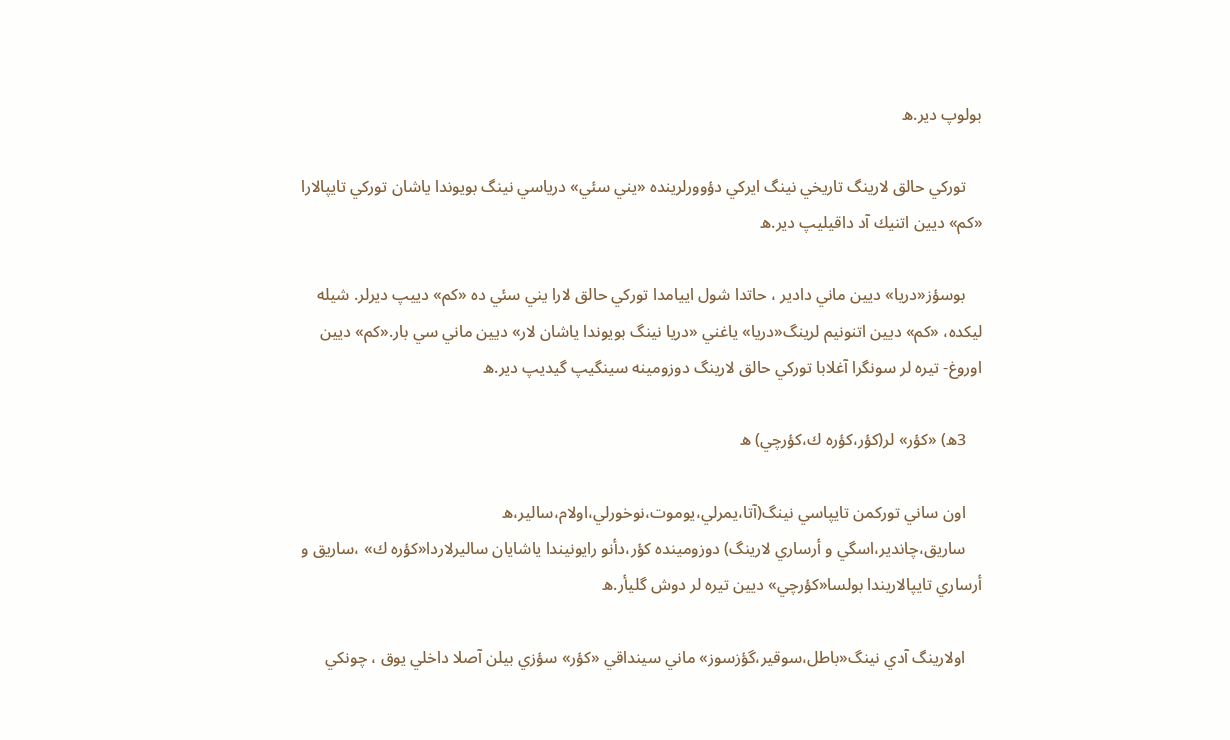بولوپ دير.ه

    توركي حالق لارينگ تاريخي نينگ ايركي دؤوورلرينده «يني سئي» درياسي نينگ بويوندا ياشان توركي تايپالارا «كم» ديين اتنيك آد داقيليپ دير.ه

    بوسؤز«دريا» ديين ماني دادير ، حاتدا شول اييامدا توركي حالق لارا يني سئي ده «كم» دييپ ديرلر. شيله ليكده، «كم» ديين اتنونيم لرينگ«دريا» ياغني «دريا نينگ بويوندا ياشان لار» ديين ماني سي بار.«كم» ديين اوروغ- تيره لر سونگرا آغلابا توركي حالق لارينگ دوزومينه سينگيپ گيديپ دير.ه

    3ه) «كؤر» لر(كؤر،كؤره ك،كؤرچي) ه

    اون ساني توركمن تايپاسي نينگ(آتا،يمرلي،يوموت،نوخورلي،اولام،سالير،ه
    ساريق،چاندير،اسگي و أرساري لارينگ) دوزومينده كؤر،دأنو رايونيندا ياشايان ساليرلاردا«كؤره ك» ،ساريق و أرساري تايپالاريندا بولسا«كؤرچي» ديين تيره لر دوش گليأر.ه

    اولارينگ آدي نينگ«باطل،سوقير،گؤزسوز» ماني سينداقي «كؤر» سؤزي بيلن آصلا داخلي يوق ، چونكي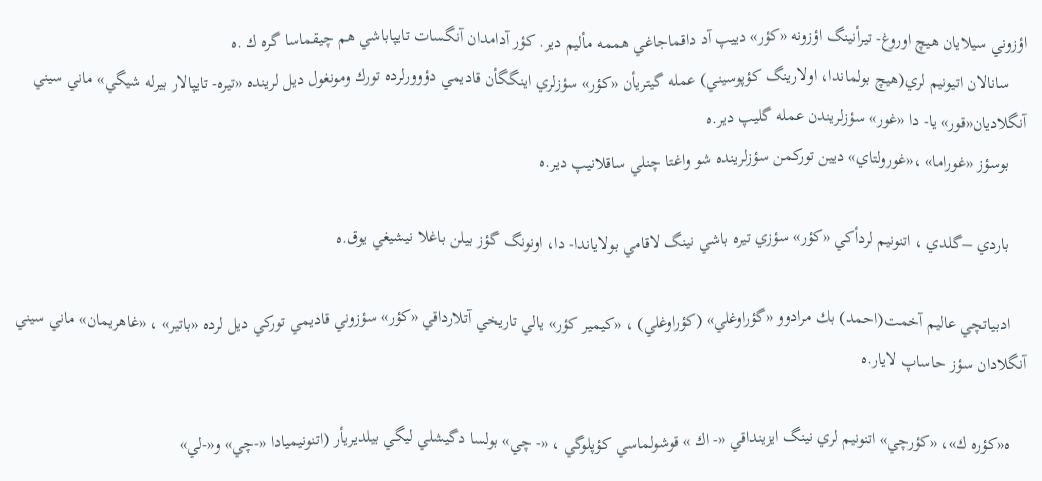اؤزوني سيلايان هيچ اوروغ- تيرأنينگ اؤزونه «كؤر» دييپ آد داقماجاغي هممه مأليم دير. كؤر آدامدان آنگسات تايپاباشي هم چيقماسا گره ك .ه
    سانالان اتيونيم لري(هيچ بولماندا، اولارينگ كؤپوسيني) عمله گيتريأن «كؤر» سؤزلري اينگگأن قاديمي دؤوورلرده تورك ومونغول ديل لرينده «تيره- تايپالار بيرله شيگي» ماني سيني آنگلاديان«قور» يا- دا «غور» سؤزلريندن عمله گليپ دير.ه
    بوسؤز «غوراما» ،«غورولتاي» ديين توركمن سؤزلرينده شو واغتا چنلي ساقلانيپ دير.ه

    باردي –گلدي ، اتنونيم لردأكي «كؤر» سؤزي تيره باشي نينگ لاقامي بولاياندا- دا، اونونگ گؤز بيلن باغلا نيشيغي يوق.ه

    ادبياتچي عاليم آخمت(احمد) بك مرادوو «گؤراوغلي» (كؤراوغلي) ، «كيمير كؤر» يالي تاريخي آتلارداقي «كؤر» سؤزوني قاديمي توركي ديل لرده «باتير» ، «غاهريمان» ماني سيني آنگلادان سؤز حاساپ لايار.ه

    ه«كؤره ك»، «كؤرچي» اتنونيم لري نينگ ايزينداقي «- اك » قوشولماسي كؤپلوگي ، «- چي» بولسا دگيشلي ليگي بيلديريأر (اتنونيميادا «-چي» و«-لي»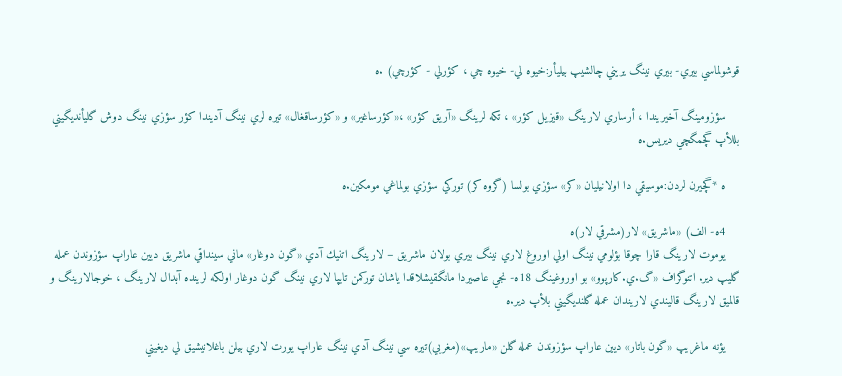قوشولماسي بيري- بيري نينگ يريني چالشيپ بيليأر:خيوه لي- خيوه چي ، كؤرلي - كؤرچي) .ه

    سؤزومينگ آخيريندا ، أرساري لارينگ «قيزيل كؤر» ، تكه لرينگ «آريق كؤر» ،«كؤرساغير» و «كؤرساقغال» تيره لري نينگ آديندا كؤر سؤزي نينگ دوش گليأنديگيني بللأپ گچمگچي ديريس.ه

    ه *گچيرن لردن:موسيقي دا اولانيليان «كر» سؤزي بولسا (گروه كر) توركي سؤزي بولماغي مومكين.ه

    4ه- الف) «ماشريق» لار(مشرقي لار)ه
    يوموت لارينگ قارا چوقا بؤلومي نينگ اولي اوروغ لاري نينگ بيري بولان ماشريق – لارينگ اتنيك آدي «گون دوغار» ماني سينداقي ماشريق ديين عاراپ سؤزوندن عمله گليپ دير. اتنوگراف «گ.ي.كارپوو» بو اوروغينگ 18ه- نجي عاصيردا مانگقيشلاقدا ياشان توركمن تايپا لاري نينگ گون دوغار اولكه لرينده آبدال لارينگ ، خوجالارينگ و قالميق لارينگ قاليندي لاريندان عمله گلنديگيني بلأپ دير.ه

    يؤنه ماغريپ «گون باتار» ديين عاراپ سؤزوندن عمله گلن «ماريپ»(مغربي)تيره سي نينگ آدي نينگ عاراپ يورت لاري بيلن باغلانيشيق لي ديغيني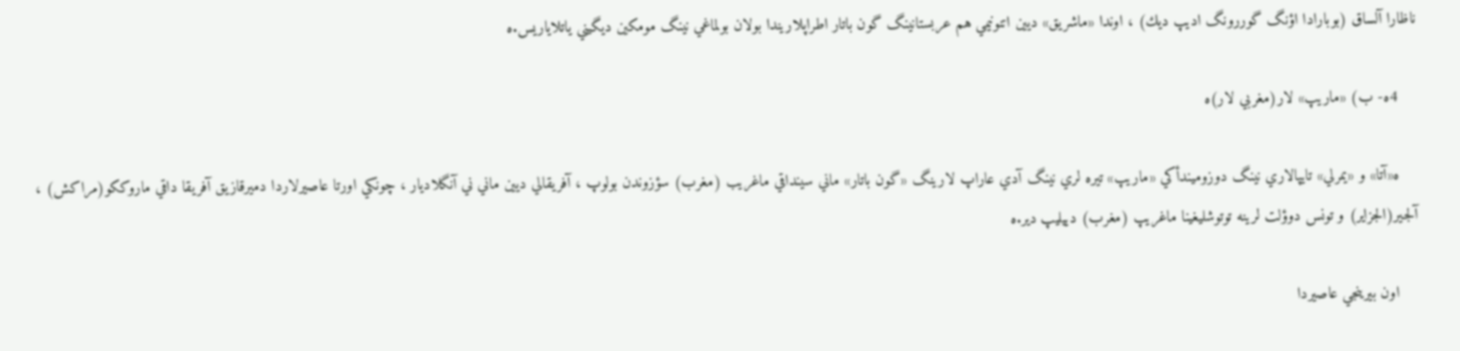ناظارا آلساق (بوبارادا اؤنگ گوررونگ اديپ ديك) ، اوندا «ماشريق» ديين اتنونيمي هم عربستانينگ گون باتار اطراپلاريندا بولان بولماغي نينگ مومكين ديگيني ياتلاياريس.ه

    4ه- ب) «ماريپ» لار(مغربي لار)ه

    ه«آتا» و «يمرلي» تايپالاري نينگ دوزوميندأكي «ماريپ» تيره لري نينگ آدي عاراپ لارينگ «گون باتار» ماني سينداقي ماغريب (مغرب) سؤزوندن بولوپ ، آفريقالي ديين ماني ني آنگلاديار ، چونكي اورتا عاصيرلاردا دميرقازيق آفريقا داقي ماروككو(مراكش) ، آلجير(الجزاير) و تونس دوؤلت لرينه توتوشليغينا ماغريپ (مغرب) دييليپ دير.ه

    اون بيرينجي عاصيردا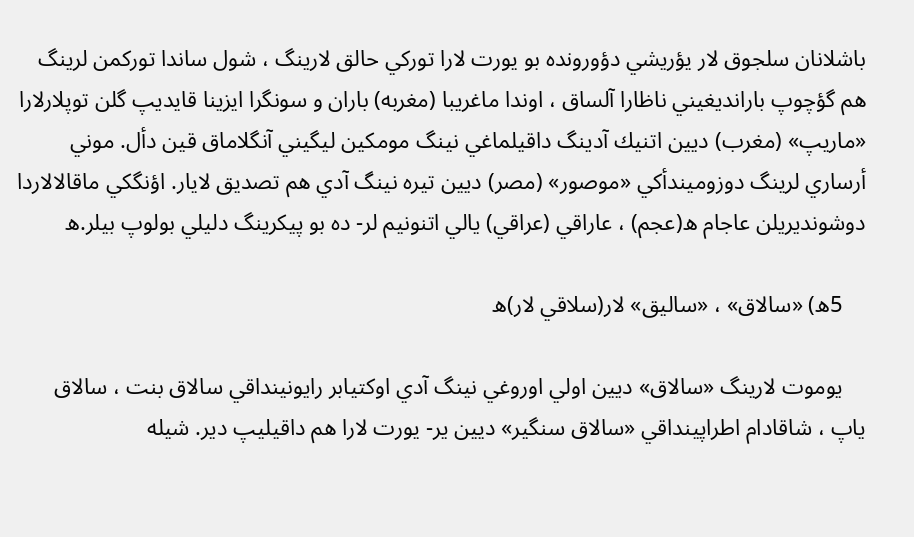باشلانان سلجوق لار يؤريشي دؤورونده بو يورت لارا توركي حالق لارينگ ، شول ساندا توركمن لرينگ هم گؤچوپ بارانديغيني ناظارا آلساق ، اوندا ماغريبا (مغربه) باران و سونگرا ايزينا قايديپ گلن توپلارلارا «ماريپ» (مغرب) ديين اتنيك آدينگ داقيلماغي نينگ مومكين ليگيني آنگلاماق قين دأل. موني أرساري لرينگ دوزوميندأكي «موصور» (مصر) ديين تيره نينگ آدي هم تصديق لايار. اؤنگكي ماقالالاردا دوشونديريلن عاجام ه(عجم) ، عاراقي (عراقي) يالي اتنونيم لر- ده بو پيكرينگ دليلي بولوپ بيلر.ه

    5ه) «سالاق» ، «ساليق» لار(سلاقي لار)ه

    يوموت لارينگ «سالاق» ديين اولي اوروغي نينگ آدي اوكتيابر رايونينداقي سالاق بنت ، سالاق ياپ ، شاقادام اطراپينداقي «سالاق سنگير» ديين ير- يورت لارا هم داقيليپ دير. شيله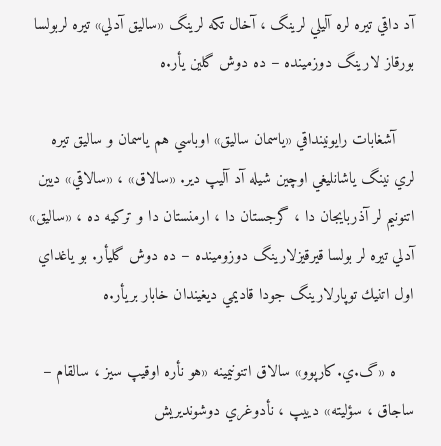آد داقي تيره لره آليلي لرينگ ، آخال تكه لرينگ «ساليق آدلي» تيره لربولسا بورقاز لارينگ دوزمينده – ده دوش گلين يأر.ه

    آشغابات رايونينداقي «ياسمان ساليق» اوباسي هم ياسمان و ساليق تيره لري نينگ ياشانليغي اوچين شيله آد آليپ دير. «سالاق» ، «سالاقي» ديين اتنونيم لر آذربايجان دا ، گرجستان دا ، ارمنستان دا و تركيه ده ، «ساليق» آدلي تيره لر بولسا قيرقيزلارينگ دوزومينده – ده دوش گليأر. بو ياغداي اول اتنيك توپارلارينگ جودا قاديمي ديغيندان خابار بريأر.ه

    ه «گ.ي.كارپوو» سالاق اتنونيمينه «هو نأره اوقيپ سيز ، سالقام – ساجاق ، سؤليته» دييپ ، نأدوغري دوشونديريش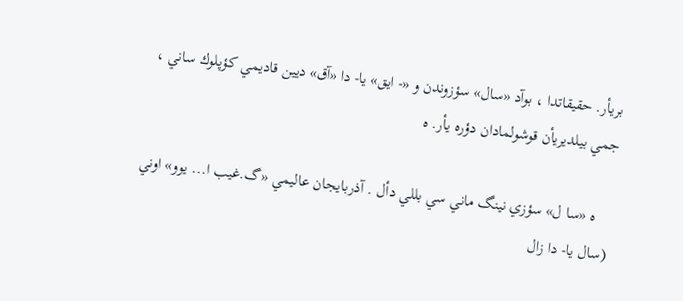بريأر. حقيقاتدا ، بوآد «سال» سؤزوندن و «- ايق» يا- دا «آق» ديين قاديمي كؤپلوك ساني ، جمي بيلديريأن قوشولمادان دؤره يأر. ه

    ه «سا ل» سؤزي نينگ ماني سي بللي دأل . آذربايجان عاليمي «گ.غيب ا... يوو» اوني (سال يا- دا زال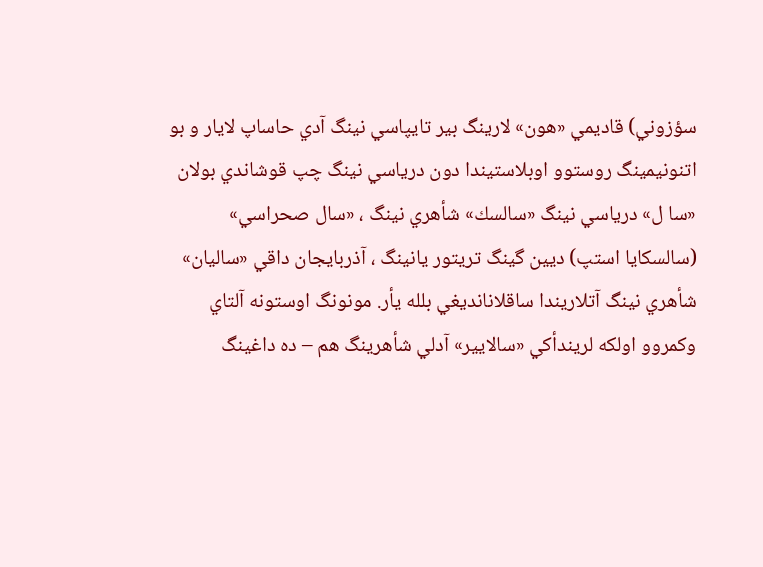سؤزوني) قاديمي «هون» لارينگ بير تايپاسي نينگ آدي حاساپ لايار و بو اتنونيمينگ روستوو اوبلاستيندا دون درياسي نينگ چپ قوشاندي بولان «سا ل» درياسي نينگ «سالسك» شأهري نينگ ، «سال صحراسي» (سالسكايا استپ) ديين گينگ تريتور يانينگ ، آذربايجان داقي «ساليان» شأهري نينگ آتلاريندا ساقلانانديغي بلله يأر. مونونگ اوستونه آلتاي وكمروو اولكه لريندأكي «سالايير» آدلي شأهرينگ هم – ده داغينگ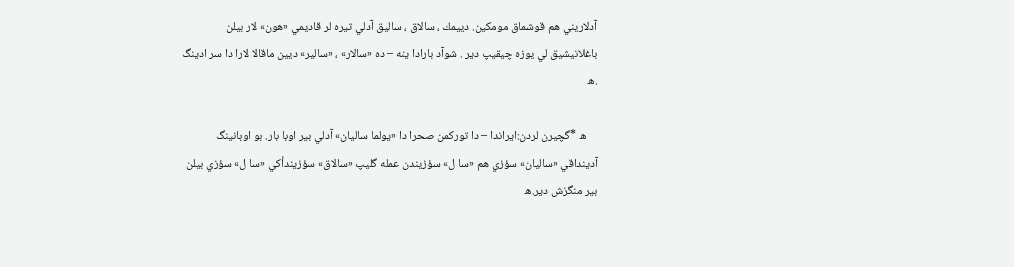آدلاريني هم قوشماق مومكين. دييمك ، سالاق ، ساليق آدلي تيره لر قاديمي «هون» لار بيلن باغلانيشيق لي يوزه چيقيپ دير . شوآد بارادا ينه – ده «سالار» ، «سالير» ديين ماقالا لارا دا سر ادينگ .ه

    ه *گچيرن لردن:ايراندا – دا توركمن صحرا دا «يولما ساليان» آدلي بير اوبا بار. بو اوبانينگ آدينداقي «ساليان» سؤزي هم «سا ل» سؤزيندن عمله گليپ «سالاق» سؤزيندأكي «سا ل» سؤزي بيلن بير منگزش دير.ه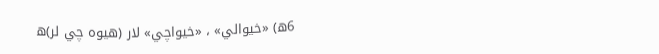6ه) «خيوالي» ، «خيواچي» لار (هيوه چي لر)ه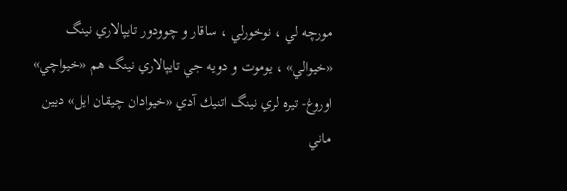مورچه لي ، نوخورلي ، ساقار و چوودور تايپالاري نينگ «خيوالي» ، يوموت و دويه جي تايپالاري نينگ هم «خيواچي» اوروغ- تيره لري نينگ اتنيك آدي «خيوادان چيقان ايل» ديين ماني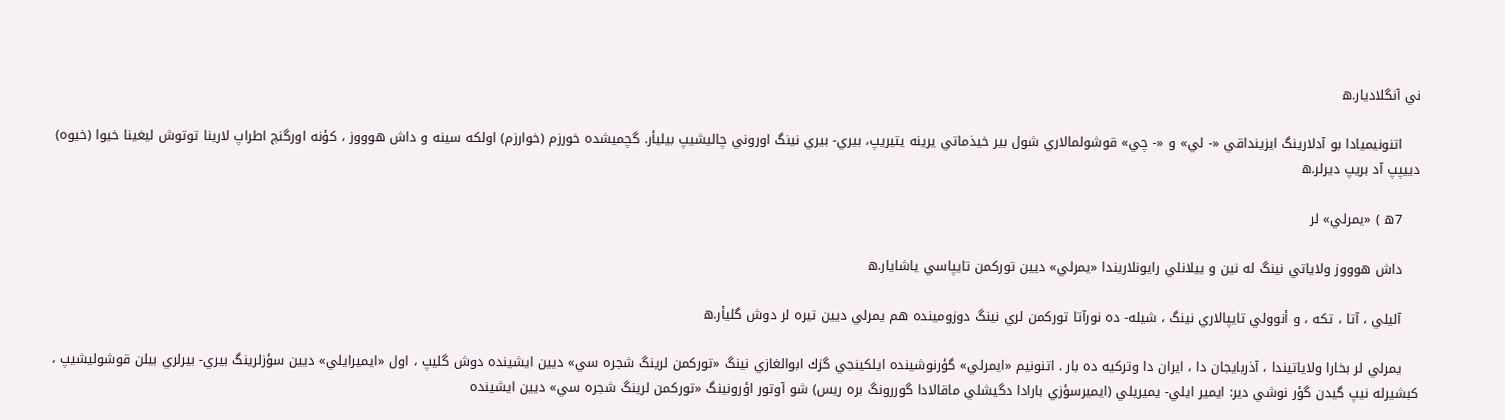ني آنگلاديار.ه

    اتنونيميادا بو آدلارينگ ايزينداقي «- لي» و «- چي» قوشولمالاري شول بير خيذماتي يرينه يتيريپ، بيري- بيري نينگ اوروني چاليشيپ بيليأر. گچميشده خورزم (خوارزم) اولكه سينه و داش هوووز ، كؤنه اورگنچ اطراپ لارينا توتوش ليغينا خيوا (خيوه) دييپپ آد بريپ ديرلر.ه

    7ه ) «يمرلي» لر

    داش هوووز ولاياتي نينگ له نين و ييلانلي رايونلاريندا «يمرلي» ديين توركمن تايپاسي ياشايار.ه

    آليلي ، آتا ، تكه ، و أنوولي تايپالاري نينگ ، شيله- ده نورآتا توركمن لري نينگ دوزومينده هم يمرلي ديين تيره لر دوش گليأر.ه

    يمرلي لر بخارا ولاياتيندا ، آذربايجان دا ، ايران دا وتركيه ده بار . اتنونيم «ايمرلي» گؤرنوشينده ايلكينجي گزك ابوالغازي نينگ «توركمن لرينگ شجره سي» ديين ايشينده دوش گليپ ، اول «ايميرايلي» ديين سؤزلرينگ بيري- بيرلري بيلن قوشوليشيپ ، كبشيرله نيپ گيدن گؤر نوشي دير: ايمير ايلي- يميريلي (ايميرسؤزي بارادا دگيشلي ماقالادا گوررونگ بره ريس) شو آوتور اؤرونينگ «توركمن لرينگ شجره سي» ديين ايشينده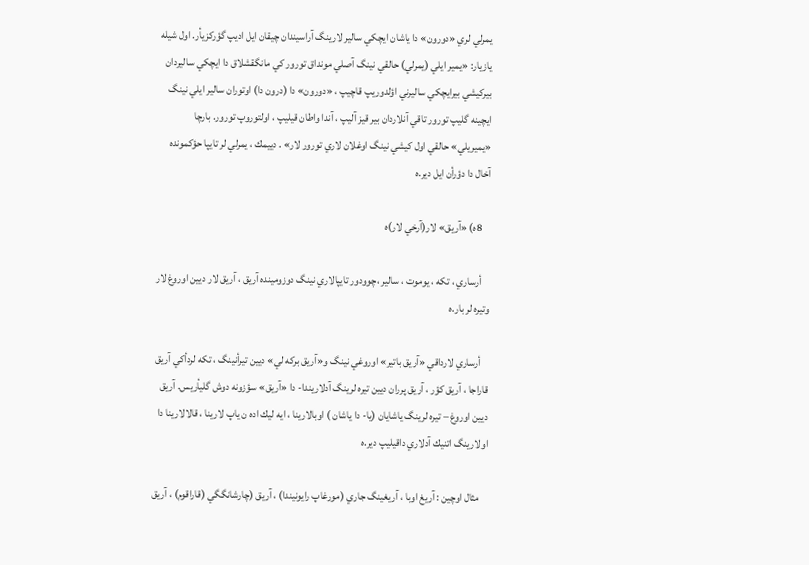يمرلي لري «دورون» دا ياشان ايچكي سالير لارينگ آراسيندان چيقان ايل اديپ گؤركزيأر. اول شيله يازيار: «يمير ايلي (يمرلي) حالقي نينگ آصلي مونداق تورور كي مانگقشلاق دا ايچكي ساليردان بيركيشي بيرايچكي ساليرني اؤلدوريپ قاچيپ ، «دورون» دا (درون دا) اوتوران سالير ايلي نينگ ايچينه گليپ تورور تاقي آنلاردان بير قيز آليپ ، آندا واطان قيليپ ، اولتوروپ تورور. بارچا «يميريلي» حالقي اول كيشي نينگ اوغلان لاري تورور لار» . دييمك ، يمرلي لر تايپا حؤكمونده آخال دا دؤرأن ايل دير.ه

    8ه) «آريق» لار(آرخي لار)ه

    أرساري ، تكه ، يوموت ، سالير ،چوودور تايپالاري نينگ دوزومينده آريق ، آريق لار ديين اوروغ لار وتيره لر بار.ه

    أرساري لارداقي «آريق باتير» اوروغي نينگ و«آريق بركه لي» ديين تيرأنينگ ، تكه لردأكي آريق قاراجا ، آريق كؤر ، آريق پرران ديين تيره لرينگ آدلاريندا- دا «آريق» سؤزونه دوش گليأريس. آريق ديين اوروغ – تيره لرينگ ياشايان (يا- دا ياشان ) اوبالارينا ، ايه ليك اده ن ياپ لارينا ، قالالارينا دا اولارينگ اتنيك آدلاري داقيليپ دير.ه

    مثال اوچين : آريغ اوبا ، آريغينگ جاري (مورغاپ رايونيندا) ، آريق (چارشانگگي (قاراقوم) ، آريق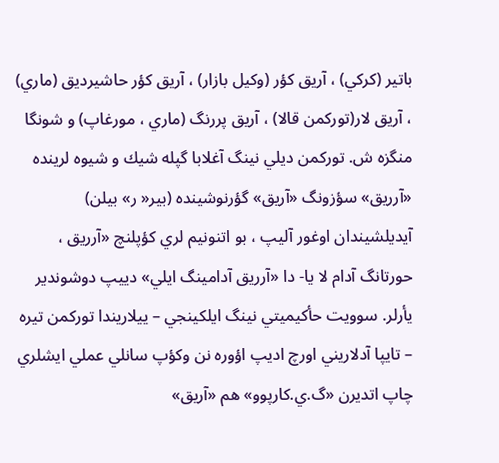باتير (كركي) ، آريق كؤر (وكيل بازار) ، آريق كؤر حاشيرديق (ماري) ، آريق لار(توركمن قالا) ، آريق پررنگ (ماري ، مورغاپ) و شونگا منگزه ش. توركمن ديلي نينگ آغلابا گپله شيك و شيوه لرينده «آرريق» سؤزونگ «آريق» گؤرنوشينده (بير« ر» بيلن) آيديلشيندان اوغور آليپ ، بو اتنونيم لري كؤپلنچ «آرريق ، حورتانگ آدام لا يا- دا «آرريق آدامينگ ايلي» دييپ دوشوندير يأرلر. سوويت حأكيميتي نينگ ايلكينجي – ييلاريندا توركمن تيره – تايپا آدلاريني اورچ اديپ اؤوره نن وكؤپ سانلي عملي ايشلري چاپ اتديرن «گ.ي.كارپوو» هم «آريق»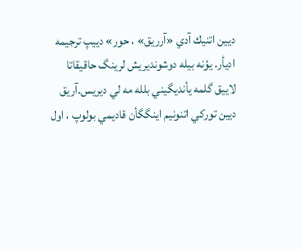ديين اتنيك آدي «آرريق» ، حور» دييپ ترجيمه اديأر. يؤنه بيله دوشونديريش لرينگ حاقيقاتا لاييق گلمه يأنديگيني بلله مه لي ديريس.آريق ديين توركي اتنونيم اينگگأن قاديمي بولوپ ، اول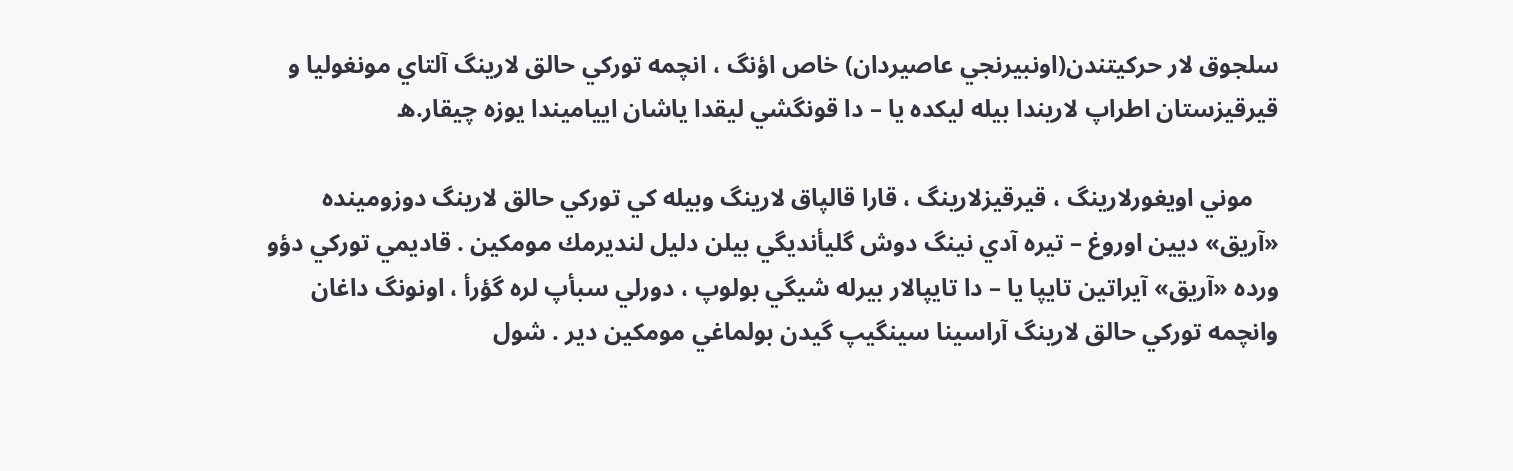سلجوق لار حركيتندن(اونبيرنجي عاصيردان) خاص اؤنگ ، انچمه توركي حالق لارينگ آلتاي مونغوليا و قيرقيزستان اطراپ لاريندا بيله ليكده يا – دا قونگشي ليقدا ياشان ايياميندا يوزه چيقار.ه

    موني اويغورلارينگ ، قيرقيزلارينگ ، قارا قالپاق لارينگ وبيله كي توركي حالق لارينگ دوزومينده «آريق» ديين اوروغ – تيره آدي نينگ دوش گليأنديگي بيلن دليل لنديرمك مومكين . قاديمي توركي دؤو ورده «آريق» آيراتين تايپا يا – دا تايپالار بيرله شيگي بولوپ ، دورلي سبأپ لره گؤرأ ، اونونگ داغان وانچمه توركي حالق لارينگ آراسينا سينگيپ گيدن بولماغي مومكين دير . شول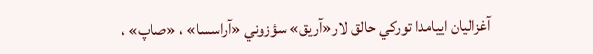آغزاليان اييامدا توركي حالق لار«آريق» سؤزوني «آراسسا» ، «صاپ» ،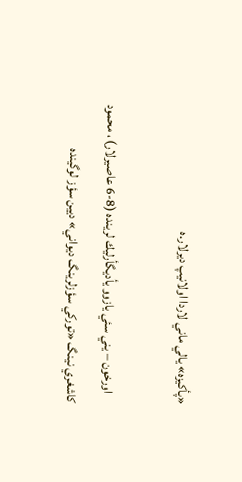«پأكيزه» يالي ماني لاردا اولانيپ ديرلار.ه

    اورخون – يني سئي يازوو يأديگأرليك لرينده (8-6 عاصيرلار) ، محمود كاشغري نينگ «توركي سؤزلرينگ ديواني» ديين سؤز لوگينده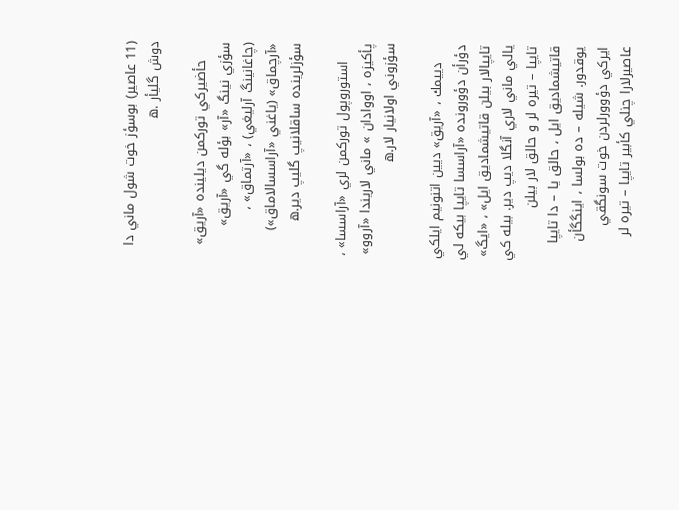(11 عاصير) بوسؤز خوت شول ماني دا دوش گليأر .ه

    حأضيركي توركمن ديلينده «آريق» سؤزي نينگ «آر» بؤله گي «آريق» (چاغانينگ آرليغي) ، «آرتماق» ، «آرچماق» (ياغني «آراسسالاماق») سؤزلرينده ساقلانيپ گليپ دير.ه

    استوروپول توركمن لري «آراسسا» ، پأكيزه ، اووادان » ماني لاريندا «آروو» سؤزوني اولانيار لار.ه

    دييمك ، «آريق» ديين اتنونيم ايلكي دؤرأن دؤورونده «آراسسا تايپا بيكه لي تايپالار بيلن قاتيشماديق ايل» ، «ايگ» يالي ماني لاري آنگلا ديپ دير. بيله كي تايپا – تيره لر و حالق لار بيلن قاتيشماديق ايل ، حالق يا – دا تايپا يوقدور. شيله – ده بولسا ، اينگگأن ايركي دؤوورلردن خوت سونگقي عاصيرلارا چنلي كأبير تايپا – تيره لر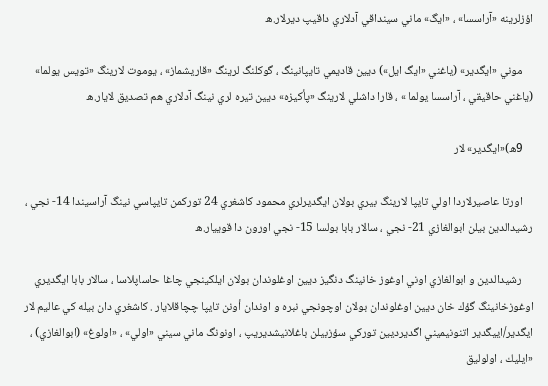اؤزلرينه «آراسسا» ، «ايگ» ماني سينداقي آدلاري داقيپ ديرلار.ه

    موني «ايگدير» (ياغني «ايگ ايل») ديين قاديمي تايپانينگ ، گوكلنگ لرينگ «قاريشماز» ، يوموت لارينگ «تويس يولما» (ياغني حاقيقي ، آراسسا يولما » ، قارا داشلي لارينگ «پأكيزه» ديين تيره لري نينگ آدلاري هم تصديق لايار.ه

    9ه)«ايگدير» لار

    اورتا عاصيرلاردا اولي تايپا لارينگ بيري بولان ايگديرلري محمود كاشغري 24 توركمن تايپاسي نينگ آراسيندا 14- نجي ، رشيدالدين بيلن ابوالغازي 21- نجي ، سالار بابا بولسا 15- نجي اورون دا قوييار.ه

    رشيدالدين و ابوالغازي اوني اوغوز خانينگ دنگيز ديين اوغلوندان بولان ايلكينجي چاغا حاساپلاسا ، سالار بابا ايگديري اوغوزخانينگ گؤك خان ديين اوغلوندان بولان اوچونجي نبره و اوندان أونن تايپا چچاقلايار . كاشغري دان بيله كي عاليم لار ايگدير/اييگدير اتنونيميني اگديرديين توركي سؤزبيلن باغلانيشديريپ ، اونونگ ماني سيني «اولي» ، «اولوغ» (ابوالغازي) ، «ايليك ، اولوليق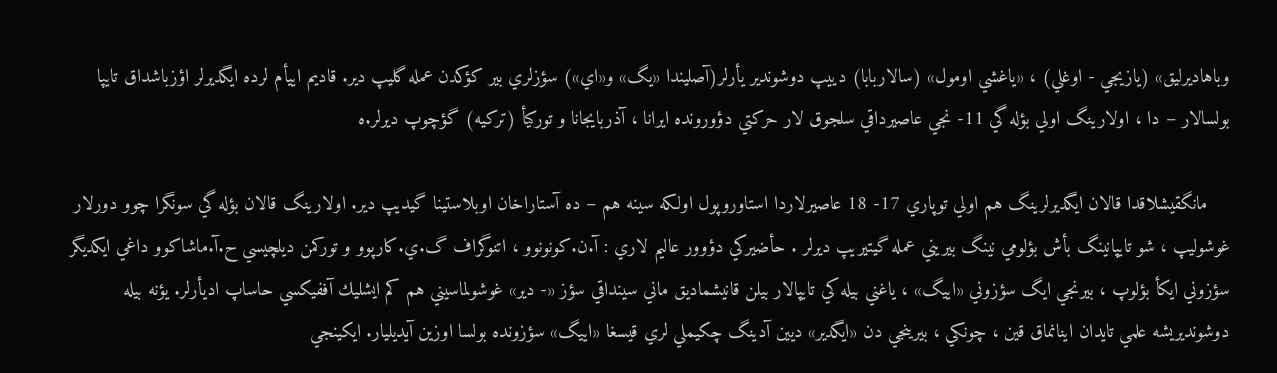وباهاديرليق» (يازيجي - اوغلي) ، «ياغشي اومول» (سالاربابا) دييپ دوشوندير يأرلر(آصليندا «يگ» و‌«اي») سؤزلري بير كؤكدن عمله گليپ دير. قاديم اييأم لرده ايگديرلر اؤزباشداق تايپا بولسالار – دا ، اولارينگ اولي بؤله گي 11- نجي عاصيرداقي سلجوق لار حركتي دؤورونده ايرانا ، آذربايجانا و توركيأ (تركيه) گؤچوپ ديرلر.ه

    مانگقيشلاقدا قالان ايگديرلرينگ هم اولي توپاري 17- 18 عاصيرلاردا استاوروپول اولكه سينه هم – ده آستاراخان اوبلاستينا گيديپ دير. اولارينگ قالان بؤله گي سونگرا چوو دورلار غوشوليپ ، شو تايپانينگ بأش بؤلومي نينگ بيريني عمله گيتيريپ ديرلر . حأضيركي دؤوور عاليم لاري : آ.ن.كونونوو ، اتنوگراف گ.ي.كارپوو و توركمن ديلچيسي ح.آ.ماشاكوو داغي ايكديگر سؤزوني ايكأ بؤلوپ ، بيرنجي ايگ سؤزوني «اييگ» ، ياغني بيله كي تايپالار بيلن قانيشماديق ماني سينداقي سؤز «- دير» غوشولماسيني هم كم ايشليك آففيكسي حاساپ اديأرلر. يؤنه بيله دوشونديريشه علمي تايدان اينانماق قين ، چونكي ، بيرينجي دن «ايگدير» ديين آدينگ چكيملي لري قيسغا «اييگ» سؤزونده بولسا اوزين آيديليار. ايكينجي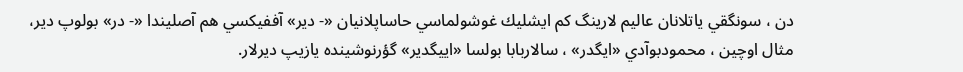دن ، سونگقي ياتلانان عاليم لارينگ كم ايشليك غوشولماسي حاساپلانيان «- دير» آففيكسي هم آصليندا «- در» بولوپ دير، مثال اوچين ، محمودبوآدي «ايگدر» ، سالاربابا بولسا «اييگدير» گؤرنوشينده يازيپ ديرلار.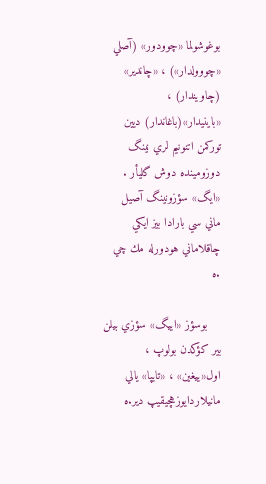بوغوشولما «چوودور» (آصلي «چووولدار») ، «چاندير» (چاويندار) ، «باينيدار»(باغاندار) ديين توركمن اتنونيم لري نينگ دوزومينده دوش گليأر . «ايگ» سؤزونينگ آصيل ماني سي بارادا بيز ايكي چاقلاماني هودورله مك چي .ه

    بوسؤز «اييگ» سؤزي بيلن بير كؤكدن بولوپ ، اول«ييغين» ، «تايپا» يالي مانيلاردايوزهچيقيپ دير.ه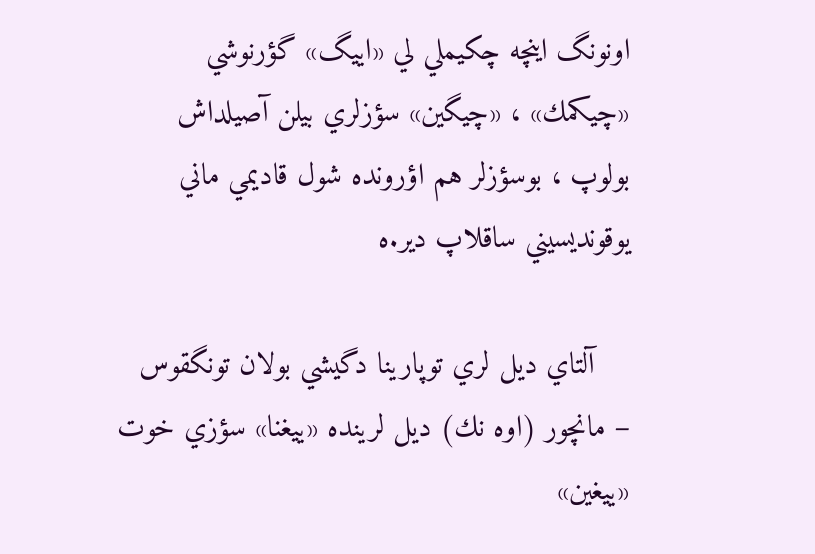اونونگ اينچه چكيملي لي «اييگ» گؤرنوشي «چيكمك» ، «چيگين» سؤزلري بيلن آصيلداش بولوپ ، بوسؤزلر هم اؤرونده شول قاديمي ماني يوقونديسيني ساقلاپ دير.ه

    آلتاي ديل لري توپارينا دگيشي بولان تونگقوس – مانچور (اوه نك) ديل لرينده «ييغنا» سؤزي خوت «ييغين»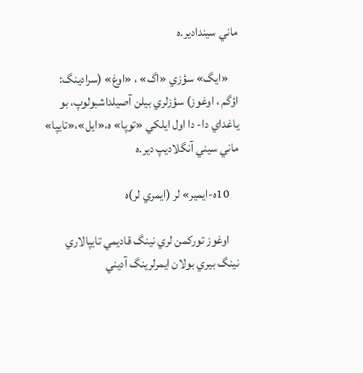ماني سيندادير.ه

    «ايگ» سؤزي «اگ» ، «اوغ» (سرادينگ: اؤگم ، اوغوز) سؤزلري بيلن آصيلداشبولوپ، بو ياغداي دا- دا اول ايلكي «توپا» ه،«ايل»،«تايپا» ماني سيني آنگلاديپ دير.ه

    10ه-ايمير» لر (ايمري لر)ه

    اوغوز توركمن لري نينگ قاديمي تايپالاري نينگ بيري بولان ايمرلرينگ آديني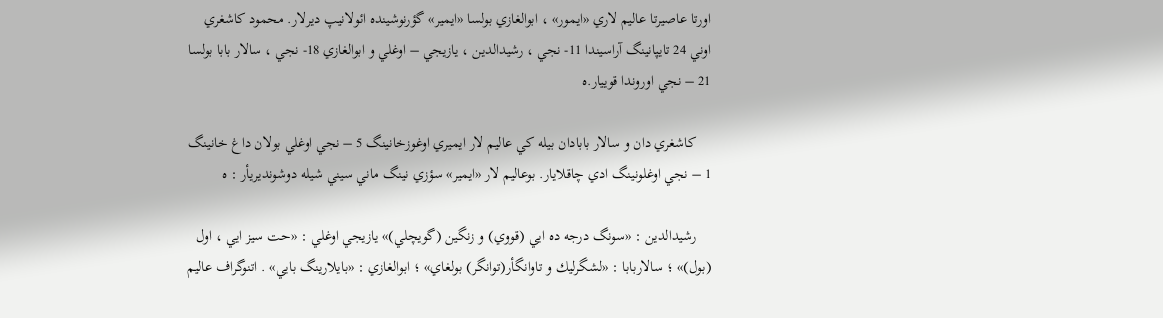اورتا عاصيرتا عاليم لاري «ايمور» ، ابوالغازي بولسا «ايمير» گؤرنوشينده ائولانيپ ديرلار. محمود كاشغري اوني 24 تايپانينگ آراسيندا 11- نجي ، رشيدالدين ، يازيجي – اوغلي و ابوالغازي 18- نجي ، سالار بابا بولسا 21 – نجي اوروندا قوييار.ه

    كاشغري دان و سالار بابادان بيله كي عاليم لار ايميري اوغوزخانينگ 5 – نجي اوغلي بولان داغ خانينگ 1 – نجي اوغلونينگ ادي چاقلايار. بوعاليم لار «ايمير» سؤزي نينگ ماني سيني شيله دوشونديريأر : ه

    رشيدالدين : «سونگ درجه ده ايي (قووي) و زنگين (گويچلي)» يازيجي اوغلي : «حت سيز ايي ، اول (بول)» ؛ سالاربابا : «لشگرليك و تاوانگأر(توانگر) بولغاي» ؛ ابوالغازي : «بايلارينگ بايي» . اتنوگراف عاليم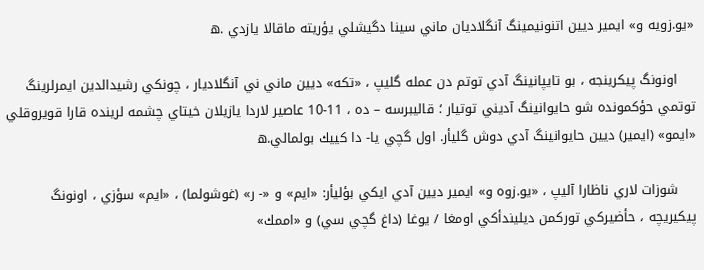«يو.زويه و» ايمير ديين اتنونيمينگ آنگلاديان ماني سينا دگيشلي يؤريته ماقالا يازدي .ه

    اونونگ پيكرينجه ، بو تايپانينگ آدي توتم دن عمله گليپ ، «تكه» ديين ماني ني آنگلاديار ، چونكي رشيدالدين ايمرلرينگ توتمي حؤكمونده شو حايوانينگ آديني توتيار ؛ قاليبرسه – ده ، 11-10 عاصير لاردا يازيلان خيتاي چشمه لرينده قارا قويروقلي «ايمو» (ايمير) ديين حايوانينگ آدي دوش گليأر. اول گچي يا- دا كييك بولمالي.ه

    شوزات لاري ناظارا آليپ ، «يو.زوه و» ايمير ديين آدي ايكي بؤليأر: «ايم» و «- ر» (غوشولما) ، «ايم» سؤزي ، اونونگ پيكيريچه ، حأضيركي توركمن ديليندأكي اومغا / يوغا (داغ گچي سي) و «اممك»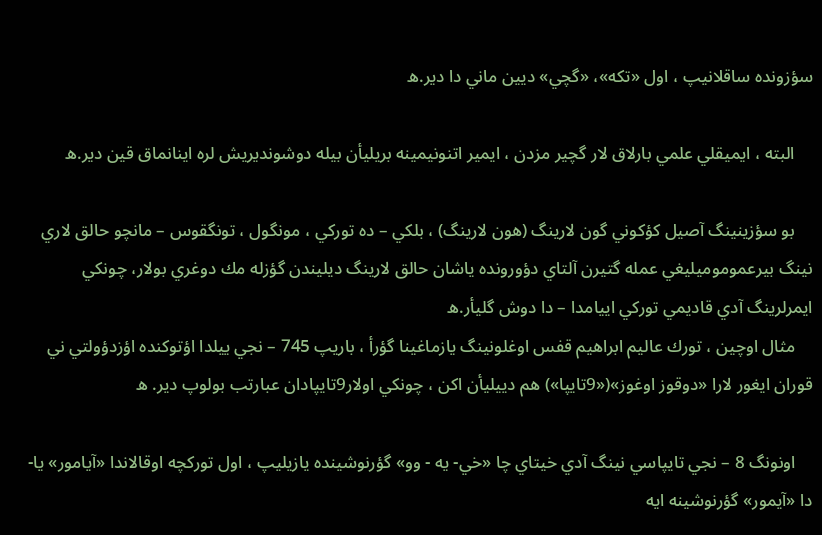سؤزونده ساقلانيپ ، اول «تكه»، «گچي» ديين ماني دا دير.ه

    البته ، ايميقلي علمي بارلاق لار گچير مزدن ، ايمير اتنونيمينه بريليأن بيله دوشونديريش لره اينانماق قين دير.ه

    بو سؤزينينگ آصيل كؤكوني گون لارينگ (هون لارينگ) ، بلكي – ده توركي ، مونگول ، تونگقوس – مانچو حالق لاري نينگ بيرعموموميليغي عمله گتيرن آلتاي دؤورونده ياشان حالق لارينگ ديليندن گؤزله مك دوغري بولار، چونكي ايمرلرينگ آدي قاديمي توركي اييامدا – دا دوش گليأر.ه
    مثال اوچين ، تورك عاليم ابراهيم قفس اوغلونينگ يازماغينا گؤرأ ، باريپ 745 – نجي ييلدا اؤتوكنده اؤزدؤولتي ني قوران ايغور لارا «دوقوز اوغوز»(«9تايپا») هم دييليأن اكن ، چونكي اولار9تايپادان عبارتب بولوپ دير. ه

    اونونگ 8 – نجي تايپاسي نينگ آدي خيتاي چا «خي- يه - وو» گؤرنوشينده يازيليپ ، اول توركچه اوقالاندا «آيامور» يا- دا «آيمور» گؤرنوشينه ايه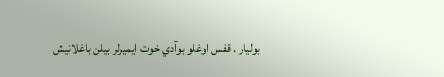بوليار . قفس اوغلو بوآدي خوت ايميرلر بيلن باغلانيش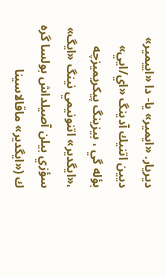ديريار. «ايمير» يا- دا «اييمير» ديين اتنيك آدينگ «اي/ايي» بؤله گي ، بيزينگ پيكريميزچه ،«ايگدير» اتنونيمي نينگ «ايگ» سؤزي بيلن آصيلداش بولسا گره ك («ايگدير» ماقالاسينا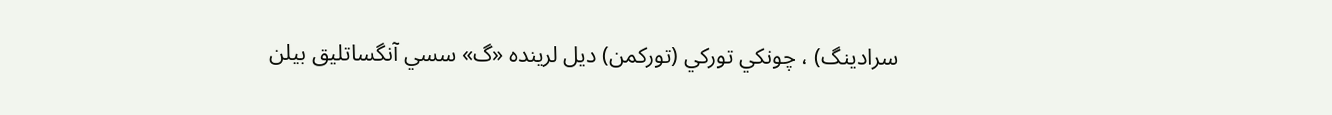سرادينگ) ، چونكي توركي (توركمن) ديل لرينده «گ» سسي آنگساتليق بيلن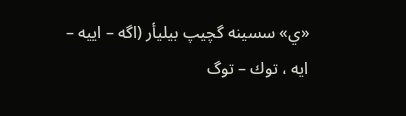«ي» سسينه گچيپ بيليأر (اگه – اييه – ايه ، توك – توگ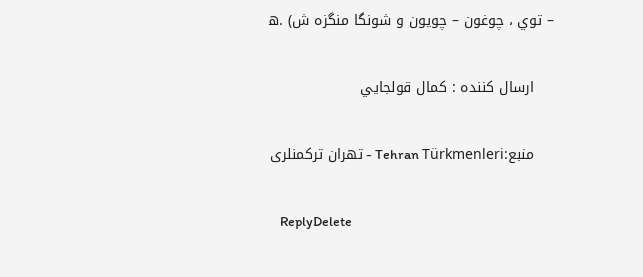– توي ، چوغون – چويون و شونگا منگزه ش) .ه

    ارسال کننده : کمال قولجايي

    منبع:Tehran Türkmenleri - تهران ترکمنلری

    ReplyDelete